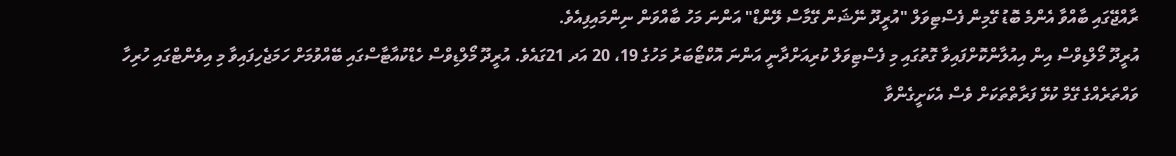ރާއްޖޭގައި ބާއްވާ އެންމެ ބޮޑު ގޭމިން ފެސްޓިވަލް "އުރީދޫ ނޭޝަން ގޭމާސް ލޭންޑް" އަންނަ މަހު ބާއްވަން ނިންމައިފިއެވެ.
އުރީދޫ މޯލްޑިވްސް އިން އިއުލާންކޮށްފައިވާ ގޮތުގައި މި ފެސްޓިވަލް ކުރިއަށްދާނީ އަންނަ އޮކްޓޯބަރު މަހުގެ 19، 20 އަދ 21ގައެވެ. އުރީދޫ މޯލްޑިވްސް ހެޑްކުއާޓާސްގައި ބޭއްވުމަށް ހަމަޖެހިފައިވާ މި އިވެންޓްގައި ހުރިހާ ވައްތަރެއްގެ ގޭމް ކުޅޭ ފަރާތްތަކަށް ވެސް އެކަށީގެންވާ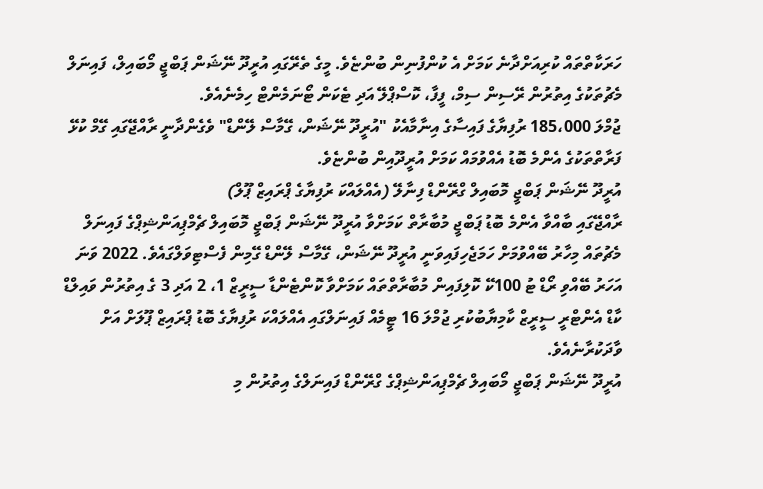ހަރަކާތްތައް ކުރިއަށްދާނެ ކަމަށް އެ ކުންފުނިން ބުންޏެވެ. މީގެ ތެރޭގައި އުރީދޫ ނޭޝަން ޕަބްޖީ މޯބައިލް، ފައިނަލް މެޗުތަކުގެ އިތުރުން ރޭސިން ސިމް، ފީފާ، ކޮސްޕްލޭ އަދި ޓެކަން ޓޯނަމެންޓް ހިމެނެއެވެ.
ޖުމްލަ 185،000 ރުފިޔާގެ ފައިސާގެ އިނާމާއެކު "އުރީދޫ ނޭޝަން، ގޭމާސް ލޭންޑް" ވެގެންދާނީ ރާއްޖޭގައި ގޭމް ކުޅޭ ފަރާތްތަކުގެ އެންމެ ބޮޑު އެއްވުމައް ކަމަށް އުރީދޫއިން ބުންޏެވެ.
އުރީދޫ ނޭޝަން ޕަބްޖީ މޮބައިލް ގްރޭންޑް ފިނާލޭ (އެއްލައްކަ ރުފިޔާގެ ޕްރައިޒް ޕޫލް)
ރާއްޖޭގައި ބާއްވާ އެންމެ ބޮޑު ޕަބްޖީ މުބާރާތް ކަމަށްވާ އުރީދޫ ނޭޝަން ޕަބްޖީ މޮބައިލް ޗެމްޕިއަންޝިޕްގެ ފައިނަލް މެޗުތައް މިހާރު ބޭއްވުމަށް ހަމަޖެހިފައިވަނީ އުރީދޫ ނޭޝަން، ގޭމާސް ލޭންޑް ގޭމިން ފެސްޓިވަލްގައެވެ. 2022 ވަނަ އަހަރު ބޭއްވި ރޯޑް ޓު 100ކޭ ކޮލިފައިން މުބާރާތްތައް ކަމަށްވާ ކޮންޓެންޑާ ސީރީޒް 1، 2 އަދި 3 ގެ އިތުރުން ވައިލްޑް ކާޑް އެންޓްރީ ސީރީޒް ކާމިޔާބުކުރި ޖުމްލަ 16 ޓީމެއް ފައިނަލްގައި އެއްލައްކަ ރުފިޔާގެ ބޮޑު ޕްރައިޒް ޕޫލަށް އަށް ވާދަކުރާނެއެވެ.
އުރީދޫ ނޭޝަން ޕަބްޖީ މޯބައިލް ޗެމްޕިއަންޝިޕްގެ ގްރޭންޑް ފައިނަލްގެ އިތުރުން މި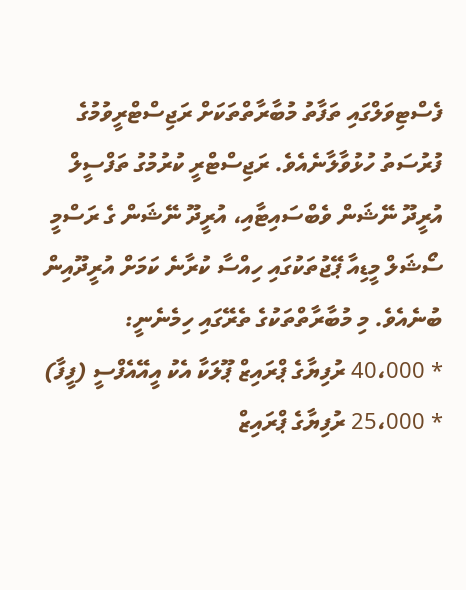ފެސްޓިވަލްގައި ތަފާތު މުބާރާތްތަކަށް ރަޖިސްޓްރީވުމުގެ ފުރުސަތު ހުޅުވާލާނެއެވެ. ރަޖިސްޓްރީ ކުރުމުގު ތަފްސީލް އުރީދޫ ނޭޝަން ވެބްސައިޓާއި، އުރީދޫ ނޭޝަން ގެ ރަސްމީ ސޯޝަލް މީޑިއާ ޕޭޖުތަކުގައި ހިއްސާ ކުރާނެ ކަމަށް އުރީދޫއިން ބުނެއެވެ. މި މުބާރާތްތަކުގެ ތެރޭގައި ހިމެނެނީ:
* 40،000 ރުފިޔާގެ ޕްރައިޒް ޕޫލަކާ އެކު އީއޭއެފްސީ (ފީފާ)
* 25،000 ރުފިޔާގެ ޕްރައިޒް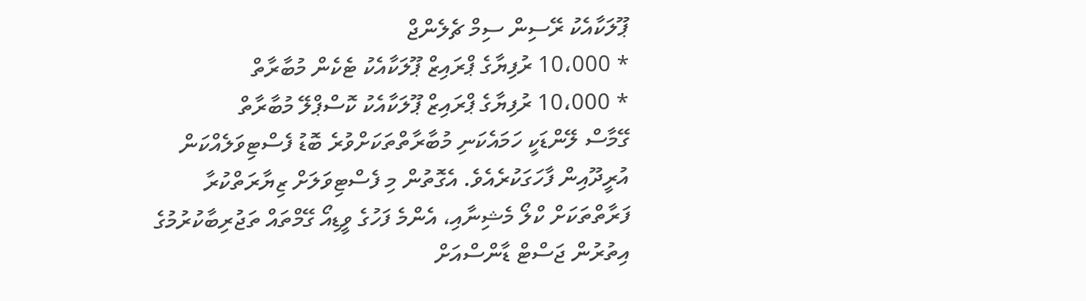ޕޫލަކާއެކު ރޭސިން ސިމް ޗެލެންޖް
* 10،000 ރުފިޔާގެ ޕްރައިޒް ޕޫލަކާއެކު ޓެކެން މުބާރާތް
* 10،000 ރުފިޔާގެ ޕްރައިޒް ޕޫލަކާއެކު ކޮސްޕްލޭ މުބާރާތް
ގޭމާސް ލޭންޑަކީ ހަމައެކަނި މުބާރާތްތަކަށްވުރެ ބޮޑު ފެސްޓިވަލެއްކަން އުރީދޫއިން ފާހަގަކުރެއެވެ. އެގޮތުން މި ފެސްޓިވަލަށް ޒިޔާރަތްކުރާ ފަރާތްތަކަށް ކްލޯ މެޝިނާއި، އެންމެ ފަހުގެ ވީޑިއޯ ގޭމްތައް ތަޖުރިބާކުރުމުގެ އިތުރުން ޖަސްޓް ޑާންސްއަށް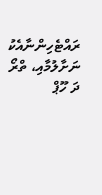ރައްޓެހިންނާއެކު ނަށާލުމާއި، ތްރޯ ދަ ހޫޕް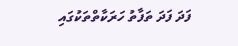ފަދަ ފަދަ ތަފާތު ހަރަކާތްތަކުގައި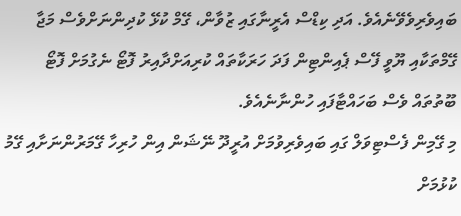ބައިވެރިވެވޭނެއެވެ. އަދި ކިޑްސް އެރީނާގައި ޒުވާން، ގޭމް ކުޅޭ ކުދިންނަށްވެސް މަޖާ ގޭމްތަކާއި ޔޫވީ ފޭސް ޕެއިންޓިން ފަދަ ހަރަކާތައް ކުރިއަށްދާއިރު ފޮޓޯ ނެގުމަށް ފޮޓޯ ބޫތުތައް ވެސް ބަހައްޓާފައި ހުންނާނެއެވެ.
މި ގޭމިން ފެސްޓިވަލް ގައި ބައިވެރިވުމަށް އުރީދޫ ނޭޝަން އިން ހުރިހާ ގޭމަރުންނަށާއި ގޭމު ކުޅުމަށް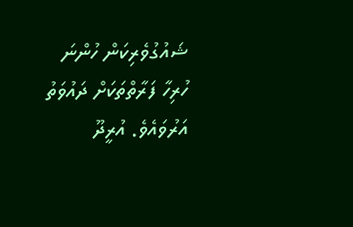ޝައުގުވެރިކަން ހުންނަ ހުރިހާ ފަރާތްތަކަށް ދައުވަތު އަރުވައެވެ. އުރީދޫ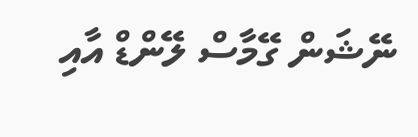ނޭޝަން ގޭމާސް ލޭންޑް އާއި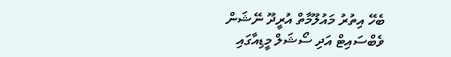ބެހޭ އިތުރު މައުލޫމާތް އުރީދޫ ނޭޝަން ވެބްސައިޓް އަދި ސޯޝަލް މީޑިއާގައި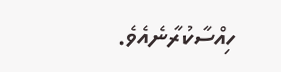ހިއްސާކުރާނެއެވެ.